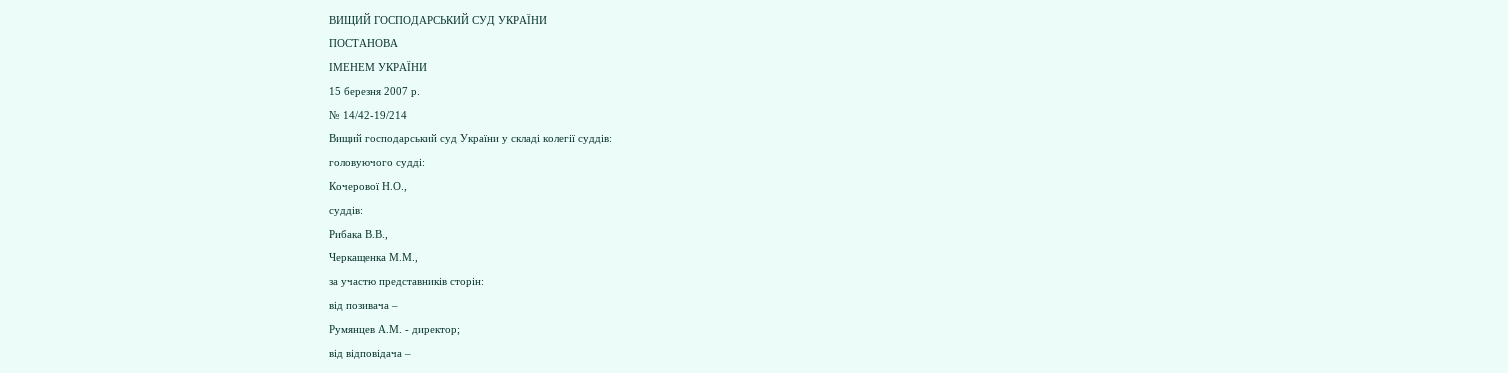ВИЩИЙ ГОСПОДАРСЬКИЙ СУД УКРАЇНИ
ПОСТАНОВА
ІМЕНЕМ УКРАЇНИ
15 березня 2007 р.
№ 14/42-19/214
Вищий господарський суд України у складі колегії суддів:
головуючого судді:
Кочерової Н.О.,
суддів:
Рибака В.В.,
Черкащенка М.М.,
за участю представників сторін:
від позивача –
Румянцев А.М. - директор;
від відповідача –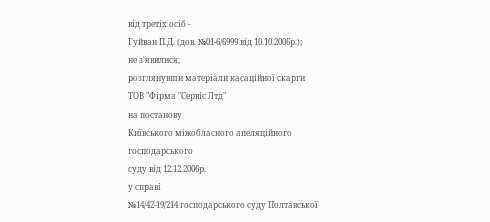від третіх осіб -
Гуйван П.Д. (дов. №01-6/6999 від 10.10.2006р.);
не з'явилися;
розглянувши матеріали касаційної скарги
ТОВ "Фірма "Сервіс Лтд"
на постанову
Київського міжобласного апеляційного
господарського
суду від 12.12.2006р.
у справі
№14/42-19/214 господарського суду Полтавської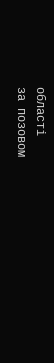області
за позовом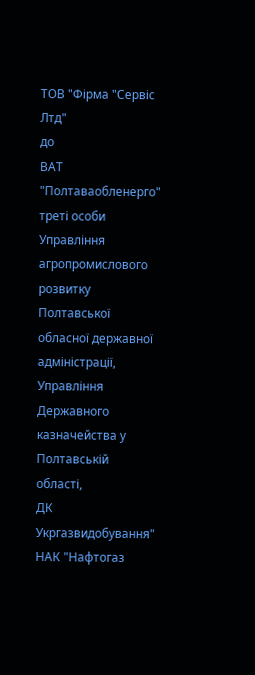ТОВ "Фірма "Сервіс Лтд"
до
ВАТ "Полтаваобленерго"
треті особи
Управління агропромислового розвитку
Полтавської
обласної державної адміністрації,
Управління Державного казначейства у Полтавській
області,
ДК Укргазвидобування" НАК "Нафтогаз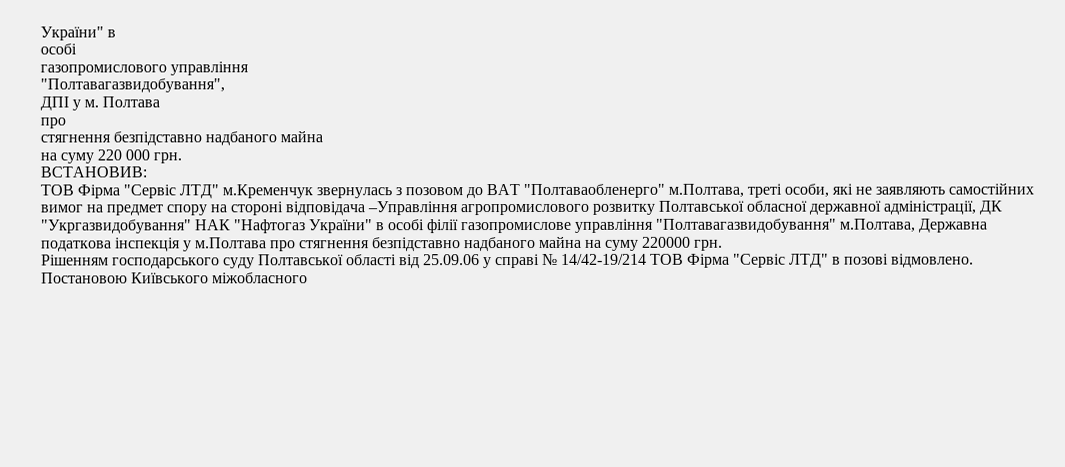України" в
особі
газопромислового управління
"Полтавагазвидобування",
ДПІ у м. Полтава
про
стягнення безпідставно надбаного майна
на суму 220 000 грн.
ВСТАНОВИВ:
ТОВ Фірма "Сервіс ЛТД" м.Кременчук звернулась з позовом до ВАТ "Полтаваобленерго" м.Полтава, треті особи, які не заявляють самостійних вимог на предмет спору на стороні відповідача –Управління агропромислового розвитку Полтавської обласної державної адміністрації, ДК "Укргазвидобування" НАК "Нафтогаз України" в особі філії газопромислове управління "Полтавагазвидобування" м.Полтава, Державна податкова інспекція у м.Полтава про стягнення безпідставно надбаного майна на суму 220000 грн.
Рішенням господарського суду Полтавської області від 25.09.06 у справі № 14/42-19/214 ТОВ Фірма "Сервіс ЛТД" в позові відмовлено.
Постановою Київського міжобласного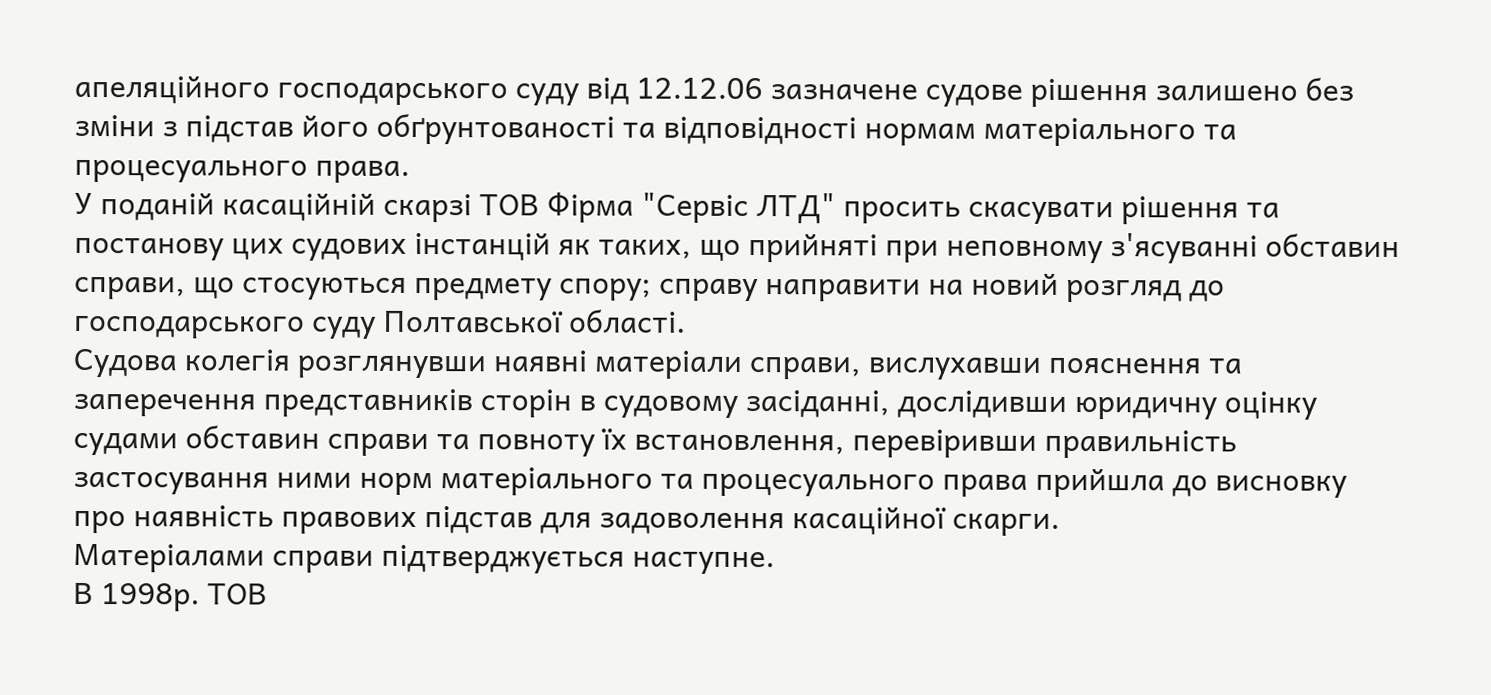апеляційного господарського суду від 12.12.06 зазначене судове рішення залишено без зміни з підстав його обґрунтованості та відповідності нормам матеріального та процесуального права.
У поданій касаційній скарзі ТОВ Фірма "Сервіс ЛТД" просить скасувати рішення та постанову цих судових інстанцій як таких, що прийняті при неповному з'ясуванні обставин справи, що стосуються предмету спору; справу направити на новий розгляд до господарського суду Полтавської області.
Судова колегія розглянувши наявні матеріали справи, вислухавши пояснення та заперечення представників сторін в судовому засіданні, дослідивши юридичну оцінку судами обставин справи та повноту їх встановлення, перевіривши правильність застосування ними норм матеріального та процесуального права прийшла до висновку про наявність правових підстав для задоволення касаційної скарги.
Матеріалами справи підтверджується наступне.
В 1998р. ТОВ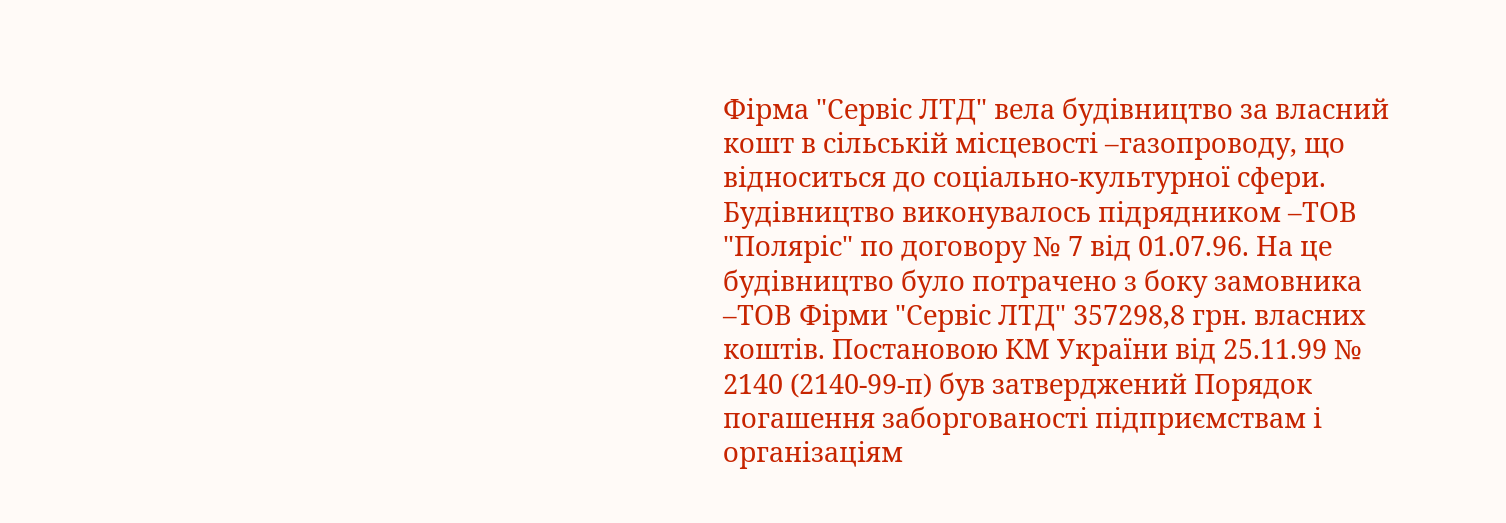Фірма "Сервіс ЛТД" вела будівництво за власний кошт в сільській місцевості –газопроводу, що відноситься до соціально-культурної сфери.
Будівництво виконувалось підрядником –ТОВ "Поляріс" по договору № 7 від 01.07.96. На це будівництво було потрачено з боку замовника –ТОВ Фірми "Сервіс ЛТД" 357298,8 грн. власних коштів. Постановою КМ України від 25.11.99 № 2140 (2140-99-п) був затверджений Порядок погашення заборгованості підприємствам і організаціям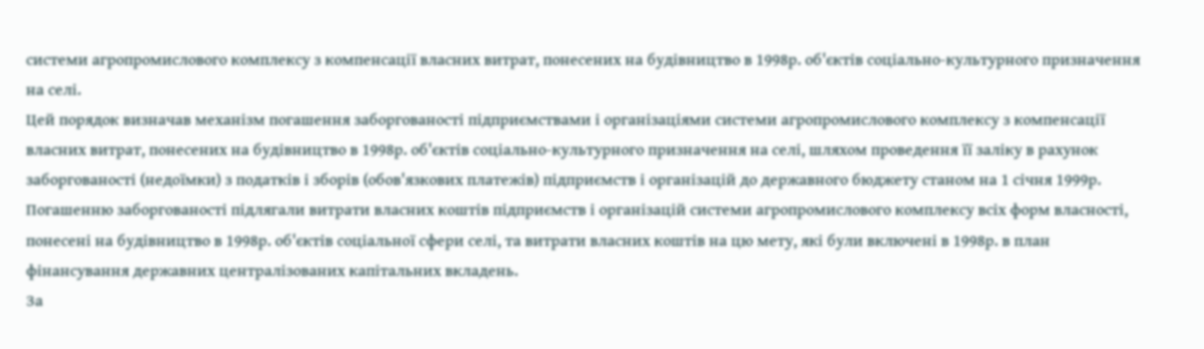системи агропромислового комплексу з компенсації власних витрат, понесених на будівництво в 1998р. об'єктів соціально-культурного призначення на селі.
Цей порядок визначав механізм погашення заборгованості підприємствами і організаціями системи агропромислового комплексу з компенсації власних витрат, понесених на будівництво в 1998р. об'єктів соціально-культурного призначення на селі, шляхом проведення її заліку в рахунок заборгованості (недоїмки) з податків і зборів (обов'язкових платежів) підприємств і організацій до державного бюджету станом на 1 січня 1999р.
Погашенню заборгованості підлягали витрати власних коштів підприємств і організацій системи агропромислового комплексу всіх форм власності, понесені на будівництво в 1998р. об'єктів соціальної сфери селі, та витрати власних коштів на цю мету, які були включені в 1998р. в план фінансування державних централізованих капітальних вкладень.
За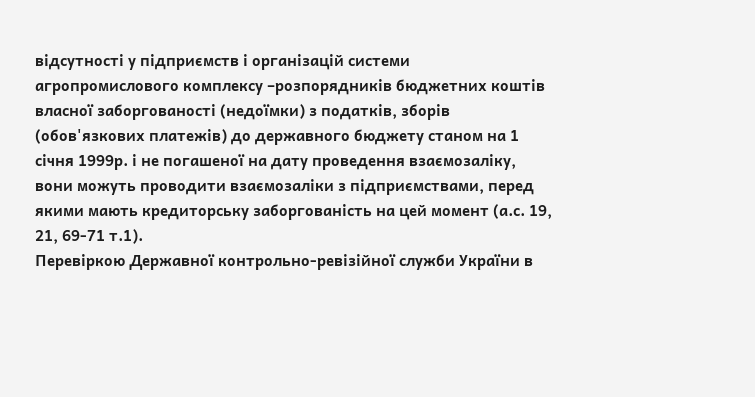відсутності у підприємств і організацій системи агропромислового комплексу –розпорядників бюджетних коштів власної заборгованості (недоїмки) з податків, зборів (обов'язкових платежів) до державного бюджету станом на 1 січня 1999р. і не погашеної на дату проведення взаємозаліку, вони можуть проводити взаємозаліки з підприємствами, перед якими мають кредиторську заборгованість на цей момент (а.с. 19, 21, 69-71 т.1).
Перевіркою Державної контрольно-ревізійної служби України в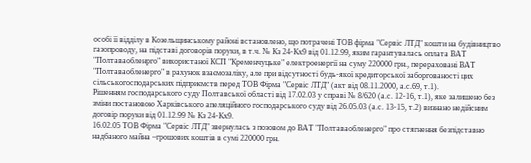особі її відділу в Козельщинському районі встановлено, що потрачені ТОВ фірма "Сервіс ЛТД" кошти на будівництво газопроводу, на підставі договорів поруки, в т.ч. № Кз 24-Кх9 від 01.12.99, яким гарантувалась оплата ВАТ "Полтаваобленрго" використаної КСП "Кременчуцьке" електроенергії на суму 220000 грн., перераховані ВАТ "Полтаваобленерго" в рахунок взаємозаліку, але при відсутності будь-якої кредиторської заборгованості цих сільськогосподарських підприємств перед ТОВ Фірма "Сервіс ЛТД" (акт від 08.11.2000, а.с.69, т.1).
Рішенням господарського суду Полтавської області від 17.02.03 у справі № 8/620 (а.с. 12-16, т.1), яке залишено без зміни постановою Харківського апеляційного господарського суду від 26.05.03 (а.с. 13-15, т.2) визнано недійсним договір поруки від 01.12.99 № Кз 24-Кх9.
16.02.05 ТОВ Фірма "Сервіс ЛТД" звернулась з позовом до ВАТ "Полтаваобленерго" про стягнення безпідставно надбаного майна –грошових коштів в сумі 220000 грн.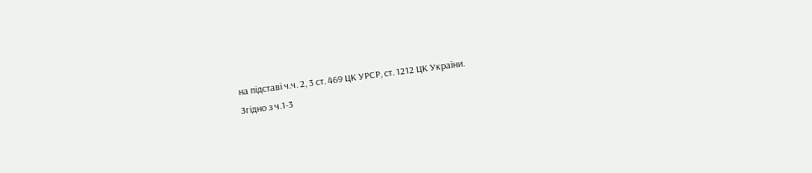на підставі ч.ч. 2, 3 ст. 469 ЦК УРСР, ст. 1212 ЦК України.
Згідно з ч.1-3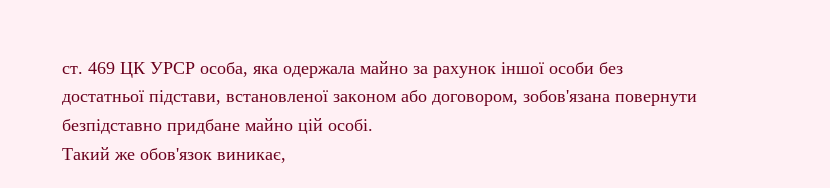ст. 469 ЦК УРСР особа, яка одержала майно за рахунок іншої особи без достатньої підстави, встановленої законом або договором, зобов'язана повернути безпідставно придбане майно цій особі.
Такий же обов'язок виникає,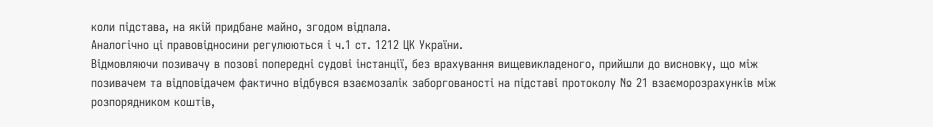коли підстава, на якій придбане майно, згодом відпала.
Аналогічно ці правовідносини регулюються і ч.1 ст. 1212 ЦК України.
Відмовляючи позивачу в позові попередні судові інстанції, без врахування вищевикладеного, прийшли до висновку, що між позивачем та відповідачем фактично відбувся взаємозалік заборгованості на підставі протоколу № 21 взаєморозрахунків між розпорядником коштів,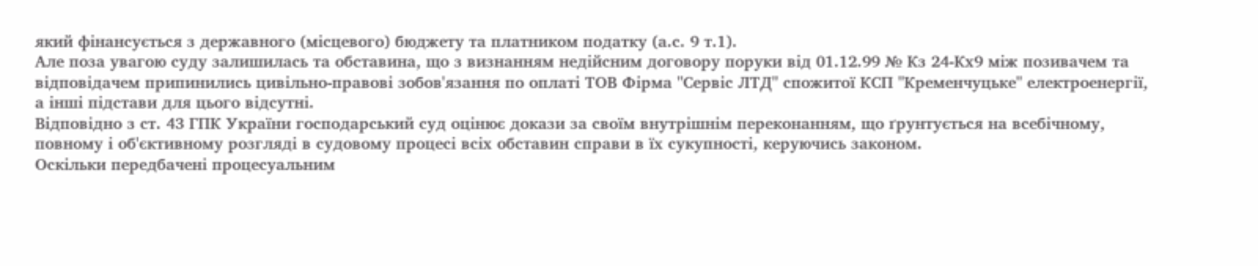який фінансується з державного (місцевого) бюджету та платником податку (а.с. 9 т.1).
Але поза увагою суду залишилась та обставина, що з визнанням недійсним договору поруки від 01.12.99 № Кз 24-Кх9 між позивачем та відповідачем припинились цивільно-правові зобов'язання по оплаті ТОВ Фірма "Сервіс ЛТД" спожитої КСП "Кременчуцьке" електроенергії, а інші підстави для цього відсутні.
Відповідно з ст. 43 ГПК України господарський суд оцінює докази за своїм внутрішнім переконанням, що ґрунтується на всебічному, повному і об'єктивному розгляді в судовому процесі всіх обставин справи в їх сукупності, керуючись законом.
Оскільки передбачені процесуальним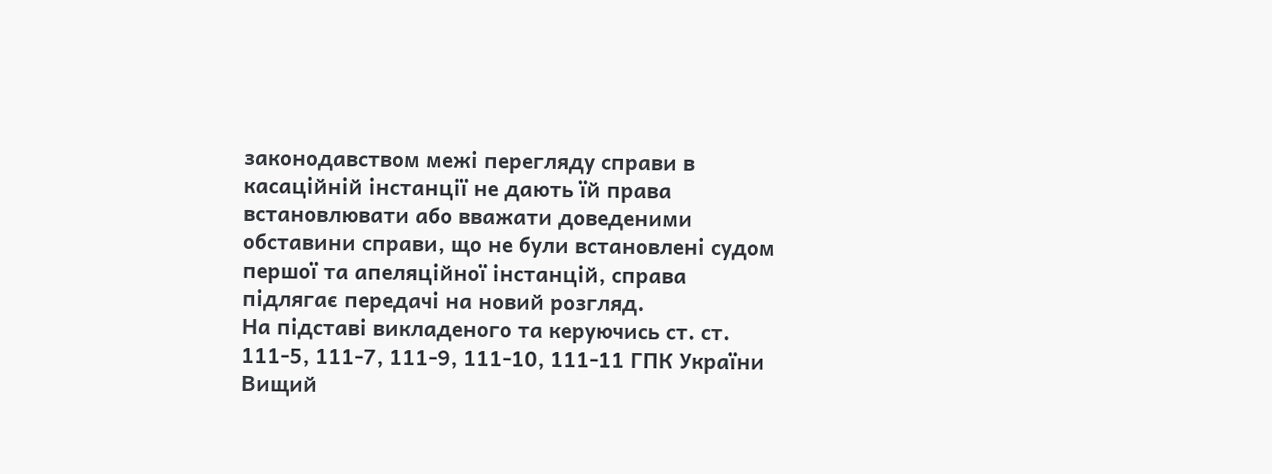законодавством межі перегляду справи в касаційній інстанції не дають їй права встановлювати або вважати доведеними обставини справи, що не були встановлені судом першої та апеляційної інстанцій, справа підлягає передачі на новий розгляд.
На підставі викладеного та керуючись ст. ст. 111-5, 111-7, 111-9, 111-10, 111-11 ГПК України Вищий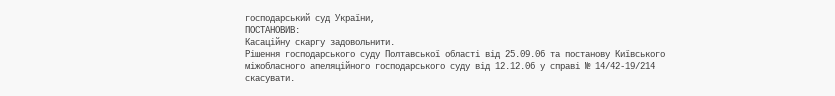господарський суд України,
ПОСТАНОВИВ:
Касаційну скаргу задовольнити.
Рішення господарського суду Полтавської області від 25.09.06 та постанову Київського міжобласного апеляційного господарського суду від 12.12.06 у справі № 14/42-19/214 скасувати.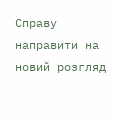Справу направити на новий розгляд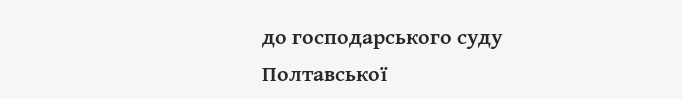до господарського суду Полтавської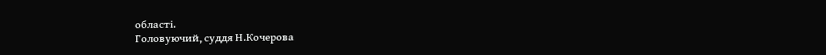області.
Головуючий, суддя Н.Кочерова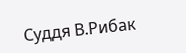Суддя В.Рибак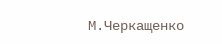М.Черкащенко